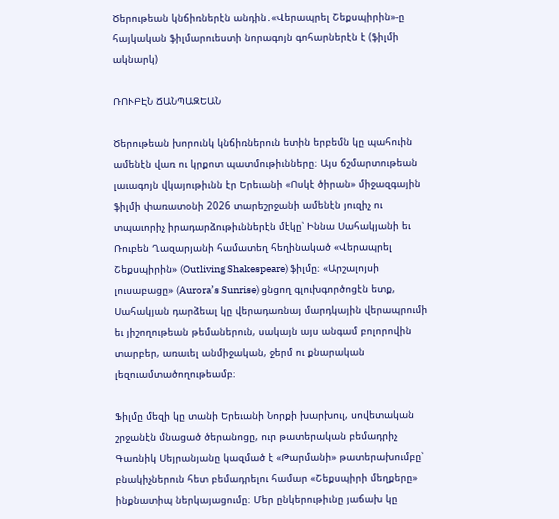Ծերութեան կնճիռներէն անդին․«Վերապրել Շեքսպիրին»-ը հայկական ֆիլմարուեստի նորագոյն գոհարներէն է (ֆիլմի ակնարկ)

ՌՈՒԲԷՆ ՃԱՆՊԱԶԵԱՆ

Ծերութեան խորունկ կնճիռներուն ետին երբեմն կը պահուին ամենէն վառ ու կրքոտ պատմութիւնները։ Այս ճշմարտութեան լաւագոյն վկայութիւնն էր Երեւանի «Ոսկէ ծիրան» միջազգային ֆիլմի փառատօնի 2026 տարեշրջանի ամենէն յուզիչ ու տպաւորիչ իրադարձութիւններէն մէկը՝ Իննա Սահակյանի եւ Ռուբեն Ղազարյանի համատեղ հեղինակած «Վերապրել Շեքսպիրին» (Outliving Shakespeare) ֆիլմը։ «Արշալոյսի լուսաբացը» (Aurora’s Sunrise) ցնցող գլուխգործոցէն ետք, Սահակյան դարձեալ կը վերադառնայ մարդկային վերապրումի եւ յիշողութեան թեմաներուն, սակայն այս անգամ բոլորովին տարբեր, առաւել անմիջական, ջերմ ու քնարական լեզուամտածողութեամբ։

Ֆիլմը մեզի կը տանի Երեւանի Նորքի խարխուլ, սովետական շրջանէն մնացած ծերանոցը, ուր թատերական բեմադրիչ Գառնիկ Սեյրանյանը կազմած է «Թարմանի» թատերախումբը՝ բնակիչներուն հետ բեմադրելու համար «Շեքսպիրի մեղքերը» ինքնատիպ ներկայացումը։ Մեր ընկերութիւնը յաճախ կը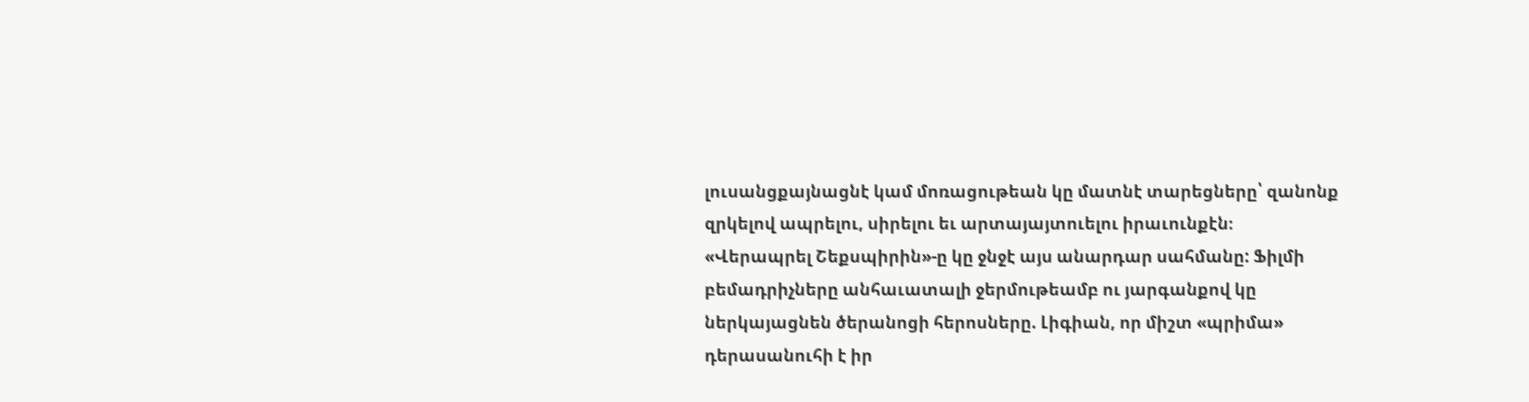լուսանցքայնացնէ կամ մոռացութեան կը մատնէ տարեցները՝ զանոնք զրկելով ապրելու, սիրելու եւ արտայայտուելու իրաւունքէն։ «Վերապրել Շեքսպիրին»-ը կը ջնջէ այս անարդար սահմանը: Ֆիլմի բեմադրիչները անհաւատալի ջերմութեամբ ու յարգանքով կը ներկայացնեն ծերանոցի հերոսները. Լիգիան, որ միշտ «պրիմա» դերասանուհի է իր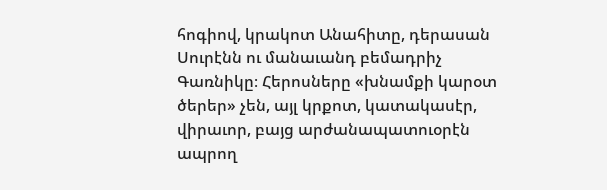հոգիով, կրակոտ Անահիտը, դերասան Սուրէնն ու մանաւանդ բեմադրիչ Գառնիկը։ Հերոսները «խնամքի կարօտ ծերեր» չեն, այլ կրքոտ, կատակասէր, վիրաւոր, բայց արժանապատուօրէն ապրող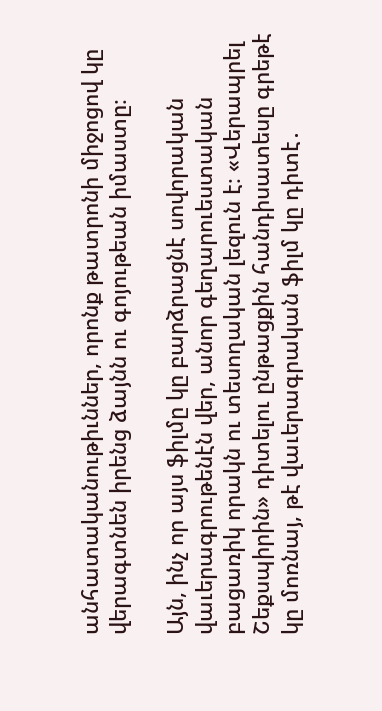անհատականութիւններ, որոնք թատրոնի միջոցով կը վերագտնեն իրենց ձայնն ու գոյութեան իմաստը։

Այն, ինչ որ այս ֆիլմը կը բարձրացնէ սովորական վաւերագրութենէն վեր, անոր գեղարուեստական բացառիկ որակն ու տեսողական լեզուն է։ «Վերապրել Շեքսպիրին» դիտելու ընթացքին հանդիսատեսը գրեթէ կը մոռնայ, թէ վաւերագրական ֆիլմ կը դիտէ․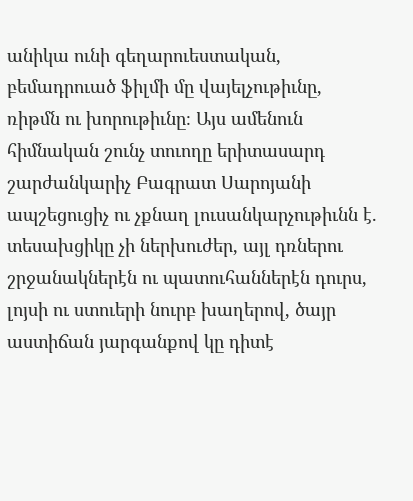անիկա ունի գեղարուեստական, բեմադրուած ֆիլմի մը վայելչութիւնը, ռիթմն ու խորութիւնը։ Այս ամենուն հիմնական շունչ տուողը երիտասարդ շարժանկարիչ Բագրատ Սարոյանի ապշեցուցիչ ու չքնաղ լուսանկարչութիւնն է. տեսախցիկը չի ներխուժեր, այլ դռներու շրջանակներէն ու պատուհաններէն դուրս, լոյսի ու ստուերի նուրբ խաղերով, ծայր աստիճան յարգանքով կը դիտէ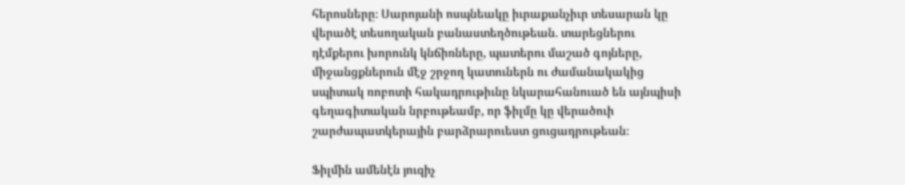հերոսները։ Սարոյանի ոսպնեակը իւրաքանչիւր տեսարան կը վերածէ տեսողական բանաստեղծութեան. տարեցներու դէմքերու խորունկ կնճիռները, պատերու մաշած գոյները, միջանցքներուն մէջ շրջող կատուներն ու ժամանակակից սպիտակ ռոբոտի հակադրութիւնը նկարահանուած են այնպիսի գեղագիտական նրբութեամբ, որ ֆիլմը կը վերածուի շարժապատկերային բարձրարուեստ ցուցադրութեան։

Ֆիլմին ամենէն յուզիչ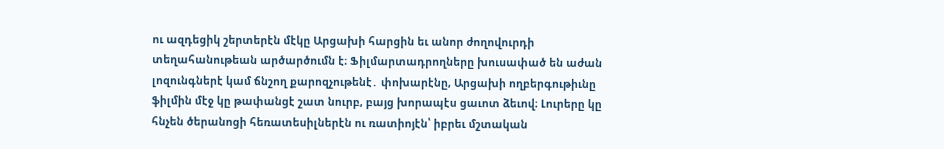ու ազդեցիկ շերտերէն մէկը Արցախի հարցին եւ անոր ժողովուրդի տեղահանութեան արծարծումն է։ Ֆիլմարտադրողները խուսափած են աժան լոզունգներէ կամ ճնշող քարոզչութենէ․ փոխարէնը, Արցախի ողբերգութիւնը ֆիլմին մէջ կը թափանցէ շատ նուրբ, բայց խորապէս ցաւոտ ձեւով։ Լուրերը կը հնչեն ծերանոցի հեռատեսիլներէն ու ռատիոյէն՝ իբրեւ մշտական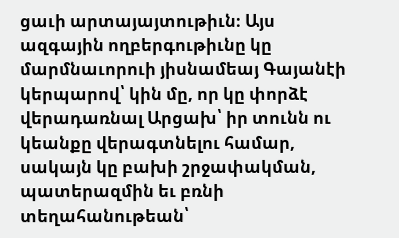ցաւի արտայայտութիւն։ Այս ազգային ողբերգութիւնը կը մարմնաւորուի յիսնամեայ Գայանէի կերպարով՝ կին մը, որ կը փորձէ վերադառնալ Արցախ՝ իր տունն ու կեանքը վերագտնելու համար, սակայն կը բախի շրջափակման, պատերազմին եւ բռնի տեղահանութեան՝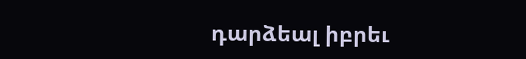դարձեալ իբրեւ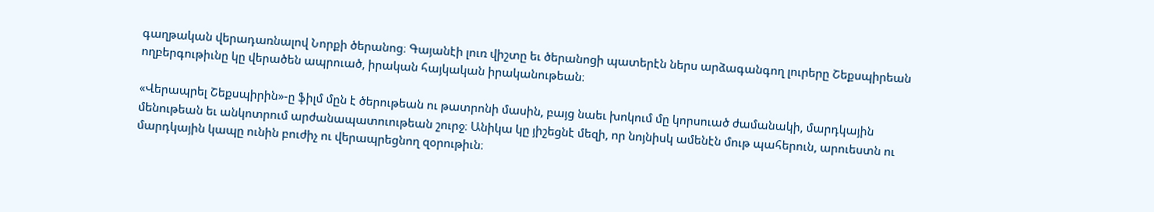գաղթական վերադառնալով Նորքի ծերանոց։ Գայանէի լուռ վիշտը եւ ծերանոցի պատերէն ներս արձագանգող լուրերը Շեքսպիրեան ողբերգութիւնը կը վերածեն ապրուած, իրական հայկական իրականութեան։

«Վերապրել Շեքսպիրին»-ը ֆիլմ մըն է ծերութեան ու թատրոնի մասին, բայց նաեւ խոկում մը կորսուած ժամանակի, մարդկային մենութեան եւ անկոտրում արժանապատուութեան շուրջ։ Անիկա կը յիշեցնէ մեզի, որ նոյնիսկ ամենէն մութ պահերուն, արուեստն ու մարդկային կապը ունին բուժիչ ու վերապրեցնող զօրութիւն։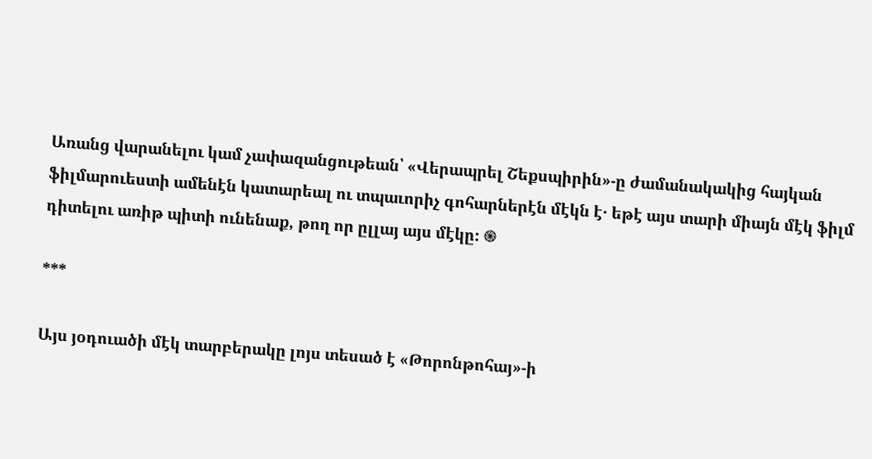Առանց վարանելու կամ չափազանցութեան՝ «Վերապրել Շեքսպիրին»-ը ժամանակակից հայկան ֆիլմարուեստի ամենէն կատարեալ ու տպաւորիչ գոհարներէն մէկն է․ եթէ այս տարի միայն մէկ ֆիլմ դիտելու առիթ պիտի ունենաք, թող որ ըլլայ այս մէկը։ ֍

***

Այս յօդուածի մէկ տարբերակը լոյս տեսած է «Թորոնթոհայ»-ի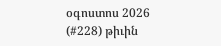օգոստոս 2026 (#228) թիւին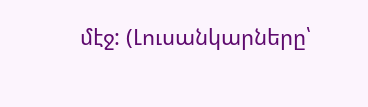մէջ: (Լուսանկարները՝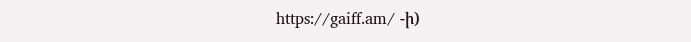https://gaiff.am/ -ի)